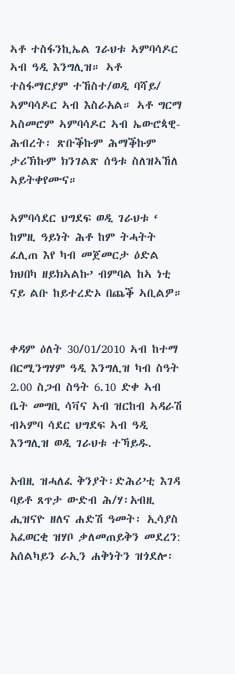ኣቶ ተስፋንኪኤል ገራህቱ ኣምባሳዶር ኣብ ዓዲ እንግሊዝ። ኣቶ ተስፋማርያም ተኸስተ/ወዲ ባሻይ/ ኣምባሳዶር ኣብ እስራአል። ኣቶ ግርማ ኣስመሮም ኣምባሳዶር ኣብ ኤውሮጳዊ-ሕብረት፡ ጽቡቕኩም ሕማቕኩም ታሪኽኩም ክንገልጽ ሰዓቱ ስለዝኣኸለ ኣይትቀየሙና።

ኣምባሳደር ህግደፍ ወዲ ገራህቱ ‘ ከምዚ ዓይነት ሕቶ ከም ትሓትት ፈሊጠ እየ ካብ መጀመርታ ዕድል ክህበካ ዘይክኣልኩ’ ብምባል ከኣ ነቲ ናይ ልቡ ከይተረድኦ በጨቕ ኣቢልዎ።


ቀዳም ዕለት 30/01/2010 ኣብ ከተማ በርሚንግሃም ዓዲ እንግሊዝ ካብ ስዓት 2.00 ስጋብ ስዓት 6.10 ድቀ ኣብ ቤት መግቢ ሳቫና ኣብ ዝርከብ ኣዳራሽ ብኣምባ ሳደር ህግደፍ ኣብ ዓዲ እንግሊዝ ወዲ ገራህቱ ተኻይዱ.

አብዚ ዝሓለፈ ቅንያት፡ድሕሪ’ቲ እገዳ ባይቶ ጸጥታ ውድብ ሕ/ሃ፡አብዚ ሒዝናዮ ዘለና ሐድሽ ዓመት፡ ኢሳያስ አፈወርቂ ዝሃቦ ቃለመጠይቅን መደረን: አሰልካይን ራኢን ሐቅነትን ዝጎደሎ፡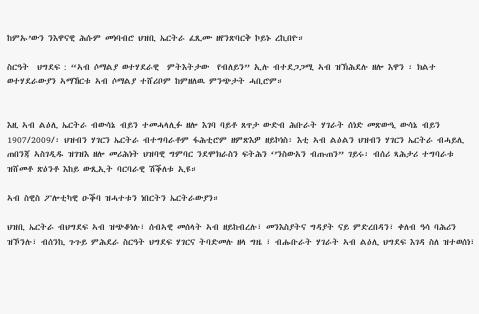ከምኡ’ውን ንእዋናዊ ሕሱም መነባብሮ ህዝቢ ኤርትራ ፈጺሙ ዘየንጽባርቅ ኮይኑ ረኪበዮ።

ስርዓት  ህግደፍ : “ኣብ ሶማልያ ወተሃደራዊ  ምትእትታው  የብለይን” ኢሉ ብተደጋጋሚ ኣብ ዝኽሕደሉ ዘሎ እዋን ፡ ክልተ ወተሃደራውያን ኣማኸርቱ ኣብ ሶማልያ ተሸሪቦም ከምዘለዉ ምንጭታት ሓቢሮም።


እዚ ኣብ ልዕሊ ኤርትራ ብውሳኔ ብይን ተመሓላሊፉ ዘሎ እገባ ባይቶ ጸጥታ ውድብ ሕቡራት ሃገራት ሰነድ መጽውዒ ውሳኔ ብይን 1907/2009/፡ ህዝብን ሃገርን ኤርትራ ብተግባራቶም ፋሕቲሮም ዘምጽእዎ ዘይኮነስ፡ እቲ ኣብ ልዕልን ህዝብን ሃገርን ኤርትራ ብሓይሊ ጠበንጃ ኣስገዲዱ ዝገዝእ ዘሎ መሪሕነት ህዝባዊ ግምባር ንደሞክራስን ፍትሕን ‘’ንስውአን ብጡጠን” ገይሩ፡ ብሰሪ ጻሕታሪ ተግባራቱ ዝሸመቶ ጽዕንቶ እከይ ውጺኢት ባርባራዊ ሽቕለቱ ኢዩ።

ኣብ ስዊስ ፖሎቲካዊ ዑቕባ ዝሓተቱን ነበርትን ኤርትራውያን።

ህዝቢ ኤርትራ ብህግደፍ ኣብ ዝጭቆነሉ፣ ሰብኣዊ መሰላት ኣብ ዘይከብረሉ፣ መንእስያትና ግዳያት ናይ ምድረበዳን፣ ቀለብ ዓሳ ባሕሪን ዝኾንሉ፣ ብሰንኪ ጉጉይ ምሕደራ ስርዓት ህግደፍ ሃገርና ትባድመሉ ዘላ ግዜ ፣ ብሑቡራት ሃገራት ኣብ ልዕሊ ህግደፍ እገዳ ስለ ዝተወሰነ፣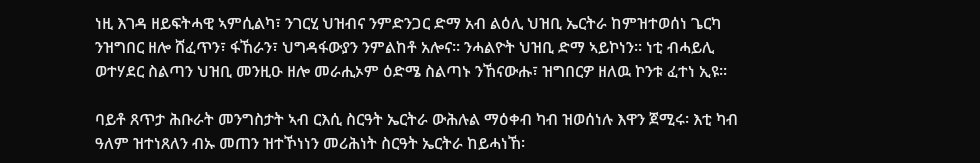ነዚ እገዳ ዘይፍትሓዊ ኣምሲልካ፣ ንገርሂ ህዝብና ንምድንጋር ድማ አብ ልዕሊ ህዝቢ ኤርትራ ከምዝተወሰነ ጌርካ ንዝግበር ዘሎ ሸፈጥን፣ ፋኸራን፣ ህግዳፋውያን ንምልከቶ አሎና። ንሓልዮት ህዝቢ ድማ ኣይኮነን። ነቲ ብሓይሊ ወተሃደር ስልጣን ህዝቢ መንዚዑ ዘሎ መራሒኦም ዕድሜ ስልጣኑ ንኸናውሑ፣ ዝግበርዎ ዘለዉ ኮንቱ ፈተነ ኢዩ።

ባይቶ ጸጥታ ሕቡራት መንግስታት ኣብ ርእሲ ስርዓት ኤርትራ ውሕሉል ማዕቀብ ካብ ዝወሰነሉ እዋን ጀሚሩ፡ እቲ ካብ ዓለም ዝተነጸለን ብኡ መጠን ዝተኾነነን መሪሕነት ስርዓት ኤርትራ ከይሓነኸ፡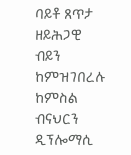ባይቶ ጸጥታ ዘይሕጋዊ ብይን ከምዝገበረሉ ከምስል ብናህርን ዲፕሎማሲ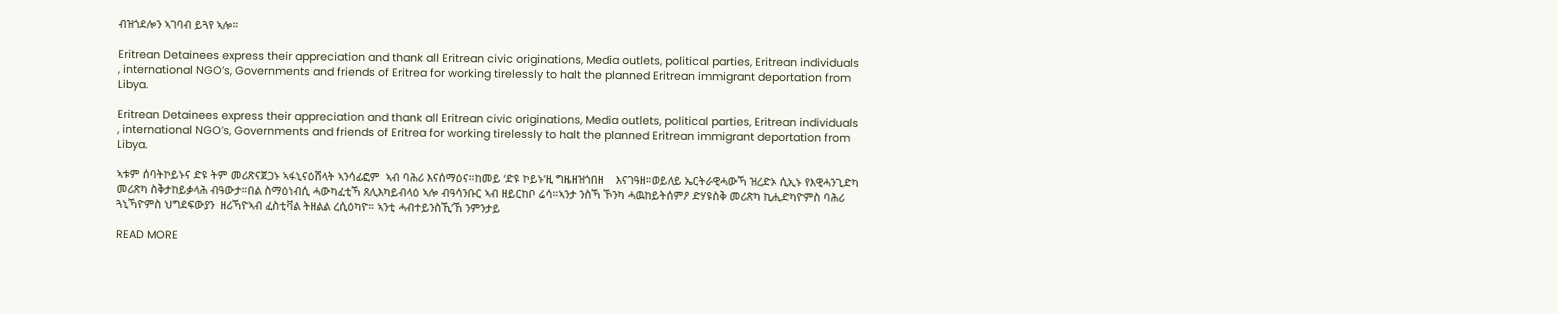ብዝጎደሎን ኣገባብ ይጓየ ኣሎ።

Eritrean Detainees express their appreciation and thank all Eritrean civic originations, Media outlets, political parties, Eritrean individuals , international NGO’s, Governments and friends of Eritrea for working tirelessly to halt the planned Eritrean immigrant deportation from Libya.

Eritrean Detainees express their appreciation and thank all Eritrean civic originations, Media outlets, political parties, Eritrean individuals , international NGO’s, Governments and friends of Eritrea for working tirelessly to halt the planned Eritrean immigrant deportation from Libya.

ኣቱም ሰባትኮይኑና ድዩ ትም መሪጽናጀጋኑ ኣፋኒናዕሸላት ኣንሳፊፎም  ኣብ ባሕሪ እናሰማዕና።ከመይ ‘ድዩ ኮይኑ’ዚ ግዜዘዝጎበዘ    እናገዓዘ።ወይለይ ኤርትራዊሓውኻ ዝረድኦ ሲኢኑ የእዊሓንጊድካ መሪጽካ ስቅታከይቃላሕ ብዓውታ።በል ስማዕነብሲ ሓውካፈቲኻ ጸሊእካይብላዕ ኣሎ ብዓሳንቡር ኣብ ዘይርከቦ ሬሳ።ኣንታ ንስኻ ኾንካ ሓዉከይትሰምዖ ድሃዩስቅ መሪጽካ ኪሒድካዮምስ ባሕሪ ጓኒኻዮምስ ህግደፍውያን  ዘሪኻዮኣብ ፈስቲቫል ትዘልል ረሲዕካዮ። ኣንቲ ሓብተይንስኺ’ኸ ንምንታይ

READ MORE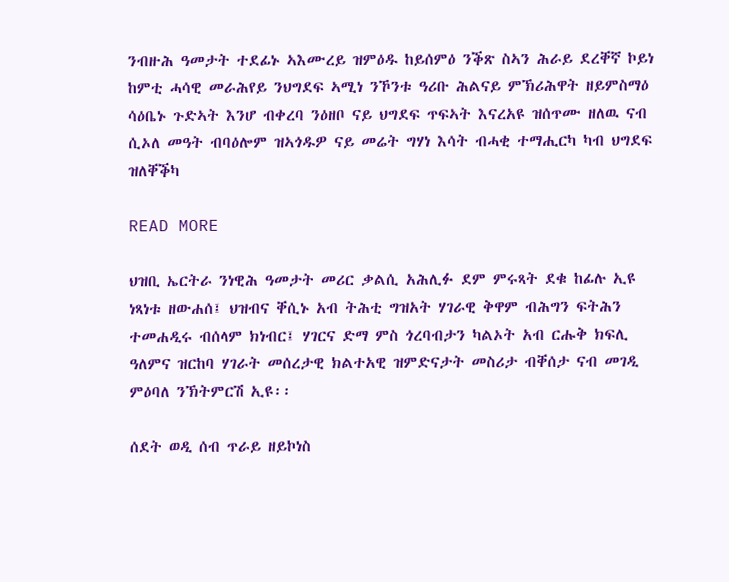ንብዙሕ ዓመታት ተደፊኑ ኣእሙረይ ዝምዕዱ ከይሰምዕ ንቕጽ ስኣን ሕራይ ደረቐኛ ኮይነ ከምቲ ሓሳዊ መራሕየይ ንህግደፍ ኣሚነ ንኾንቱ ዓሪቡ ሕልናይ ምኽሪሕዋት ዘይምስማዕ ሳዕቤኑ ጉድኣት እንሆ ብቀረባ ንዕዘቦ ናይ ህግደፍ ጥፍኣት እናረአዩ ዝሰጥሙ ዘለዉ ናብ ሲኦለ መዓት ብባዕሎም ዝኣጎዱዎ ናይ መሬት ግሃነ እሳት ብሓቂ ተማሒርካ ካብ ህግደፍ ዝለቐቕካ

READ MORE

ህዝቢ ኤርትራ ንነዊሕ ዓመታት መሪር ቃልሲ አሕሊፉ ደም ምሩጻት ደቁ ከፊሉ ኢዩ ነጻነቱ ዘውሐሰ፤ ህዝብና ቐሲኑ አብ ትሕቲ ግዝአት ሃገራዊ ቅዋም ብሕግን ፍትሕን ተመሐዲሩ ብሰላም ክነብር፤ ሃገርና ድማ ምስ ጎረባብታን ካልኦት አብ ርሑቅ ክፍሊ ዓለምና ዝርከባ ሃገራት መሰረታዊ ክልተአዊ ዝምድናታት መስሪታ ብቐሰታ ናብ መገዲ ምዕባለ ንኽትምርሽ ኢዩ፡፡

ሰደት ወዲ ሰብ ጥራይ ዘይኮነስ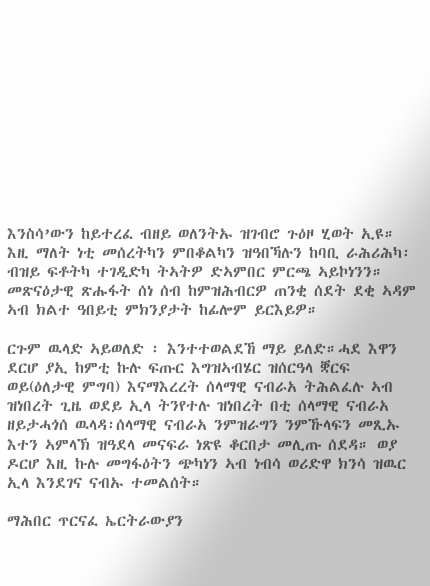እንስሳ’ውን ከይተረፈ ብዘይ ወለንትኡ ዝገብሮ ጉዕዞ ሂወት ኢዩ። እዚ ማለት ነቲ መሰረትካን ምበቆልካን ዝዓበኻሉን ከባቢ ራሕሪሕካ፡ ብዝይ ፍቶትካ ተገዲድካ ትኣትዎ ድኣምበር ምርጫ ኣይኮነንን። መጽናዕታዊ ጽሑፋት ሰነ ሰብ ከምዝሕብርዎ ጠንቂ ሰደት ደቂ ኣዳም ኣብ ክልተ ዓበይቲ ምክንያታት ከፊሎም ይርእይዎ።

ርጉም ዉላድ ኣይወለድ ፡ እንተተወልደኸ ማይ ይለድ።ሓደ እዋን ደርሆ ያኢ ከምቲ ኩሉ ፍጡር እግዝኣብሄር ዝሰርዓላ ቛርፍ ወይ(ዕለታዊ ምግባ) እናማእረረት ሰላማዊ ናብራአ ትሕልፈሉ ኣብ ዝነበረት ጊዜ ወደይ ኢላ ትንየተሉ ዝነበረት በቲ ሰላማዊ ናብራአ ዘይታሓጎሰ ዉላዳ፡ሰላማዊ ናብራአ ንምዝራግን ንምኹላፍን መጺኡ እተን ኣምላኽ ዝዓደላ መናፍራ ነጽዩ ቆርበታ መሊጡ ሰደዳ። ወያ ዶርሆ እዚ ኩሉ መግፋዕትን ጭካነን ኣብ ነብሳ ወሪድዋ ክንሳ ዝዉር ኢላ እንደገና ናብኡ ተመልሰት።

ማሕበር ጥርናፈ ኤርትራውያን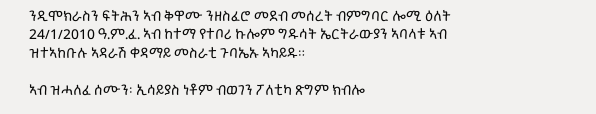ንዲሞክራስን ፍትሕን ኣብ ቅዋሙ ንዘስፈሮ መደብ መሰረት ብምግባር ሎሚ ዕለት 24/1/2010 ዓ.ም.ፈ. ኣብ ከተማ የተቦሪ ኩሎም ግዱሳት ኤርትራውያን ኣባላቱ ኣብ ዝተኣከቡሉ ኣዳራሽ ቀዳማይ መስራቲ ጉባኤኡ ኣካይዱ።

ኣብ ዝሓለፈ ሰሙን፡ ኢሳይያስ ነቶም ብወገን ፖለቲካ ጽግም ክብሎ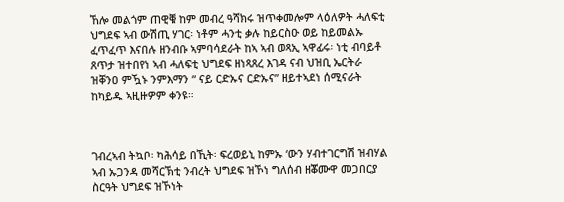ኸሎ መልጎም ጠዊቑ ከም መብረ ዓሻክሩ ዝጥቀመሎም ላዕለዎት ሓለፍቲ ህግደፍ ኣብ ውሽጢ ሃገር፡ ነቶም ሓንቲ ቃሉ ከይርስዑ ወይ ከይመልኡ ፈጥፈጥ እናበሉ ዘንብቡ ኣምባሳደራት ከኣ ኣብ ወጻኢ ኣዋፊሩ፡ ነቲ ብባይቶ ጸጥታ ዝተበየነ ኣብ ሓለፍቲ ህግደፍ ዘነጻጸረ እገዳ ናብ ህዝቢ ኤርትራ ዝቐንዐ ምዃኑ ንምእማን “ ናይ ርድኡና ርድኡና” ዘይተኣደነ ሰሚናራት ከካይዱ ኣዚዙዎም ቀንዩ።



ገብረኣብ ትኳቦ፡ ካሕሳይ በኺት፡ ፍረወይኒ ከምኡ ‘ውን ሃብተገርግሽ ዝብሃል ኣብ ኡጋንዳ መሻርኽቲ ንብረት ህግደፍ ዝኾነ ግለሰብ ዘቖሙዋ መጋበርያ ስርዓት ህግደፍ ዝኾነት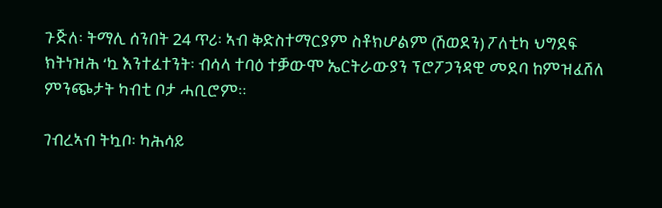ጉጅለ፡ ትማሊ ሰንበት 24 ጥሪ፡ ኣብ ቅድስተማርያም ስቶክሆልም (ሽወደን) ፖለቲካ ህግደፍ ክትነዝሕ ‘ኳ እንተፈተንት፡ ብሳላ ተባዕ ተቓውሞ ኤርትራውያን ፕሮፖጋንዳዊ መደባ ከምዝፈሸለ ምንጭታት ካብቲ ቦታ ሓቢሮም።

ገብረኣብ ትኳቦ፡ ካሕሳይ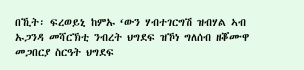በኺት፡ ፍረወይኒ ከምኡ ‘ውን ሃብተገርግሽ ዝብሃል ኣብ ኡጋንዳ መሻርኽቲ ንብረት ህግደፍ ዝኾነ ግለሰብ ዘቖሙዋ መጋበርያ ስርዓት ህግደፍ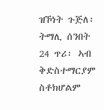ዝኾነት ጉጅለ፡ ትማሊ ሰንበት 24 ጥሪ፡ ኣብ ቅድስተማርያም ስቶክሆልም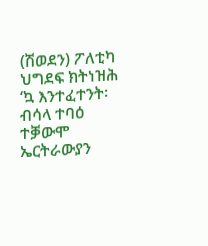(ሽወደን) ፖለቲካ ህግደፍ ክትነዝሕ ‘ኳ እንተፈተንት፡ ብሳላ ተባዕ ተቓውሞ ኤርትራውያን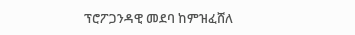ፕሮፖጋንዳዊ መደባ ከምዝፈሸለ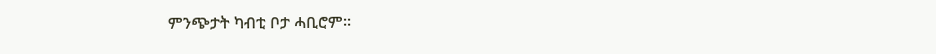ምንጭታት ካብቲ ቦታ ሓቢሮም።